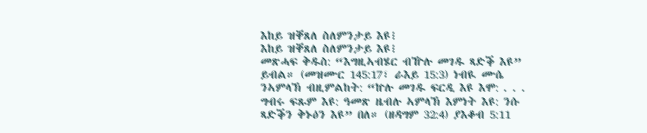እከይ ዝቐጸለ ስለምንታይ እዩ፧
እከይ ዝቐጸለ ስለምንታይ እዩ፧
መጽሓፍ ቅዱስ: “እግዚኣብሄር ብዅሉ መገዱ ጻድቕ እዩ” ይብል። (መዝሙር 145:17፣ ራእይ 15:3) ነብዪ ሙሴ ንኣምላኽ ብዚምልከት: “ኵሉ መገዱ ፍርዲ እዩ እሞ: . . . ግብሩ ፍጹም እዩ: ዓመጽ ዜብሉ ኣምላኽ እምነት እዩ: ንሱ ጻድቕን ቅኑዕን እዩ” በለ። (ዘዳግም 32:4) ያእቆብ 5:11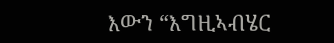እውን “እግዚኣብሄር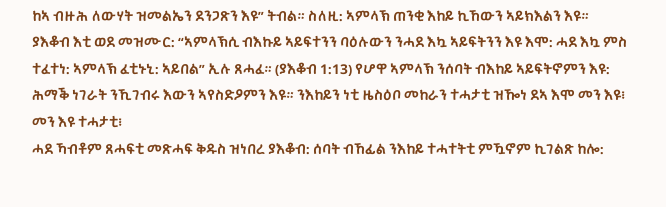ከኣ ብዙሕ ለውሃት ዝመልኤን ደንጋጽን እዩ” ትብል። ስለዚ: ኣምላኽ ጠንቂ እከይ ኪኸውን ኣይክእልን እዩ።
ያእቆብ እቲ ወደ መዝሙር: “ኣምላኽሲ ብእኩይ ኣይፍተንን ባዕሉውን ንሓደ እኳ ኣይፍትንን እዩ እሞ: ሓደ እኳ ምስ ተፈተነ: ኣምላኽ ፈቲኑኒ: ኣይበል” ኢሉ ጸሓፈ። (ያእቆብ 1:13) የሆዋ ኣምላኽ ንሰባት ብእከይ ኣይፍትኖምን እዩ: ሕማቕ ነገራት ንኺገብሩ እውን ኣየስድዖምን እዩ። ንእከይን ነቲ ዜስዕቦ መከራን ተሓታቲ ዝዀነ ደኣ እሞ መን እዩ፧
መን እዩ ተሓታቲ፧
ሓደ ኻብቶም ጸሓፍቲ መጽሓፍ ቅዱስ ዝነበረ ያእቆብ: ሰባት ብኸፊል ንእከይ ተሓተትቲ ምዃኖም ኪገልጽ ከሎ: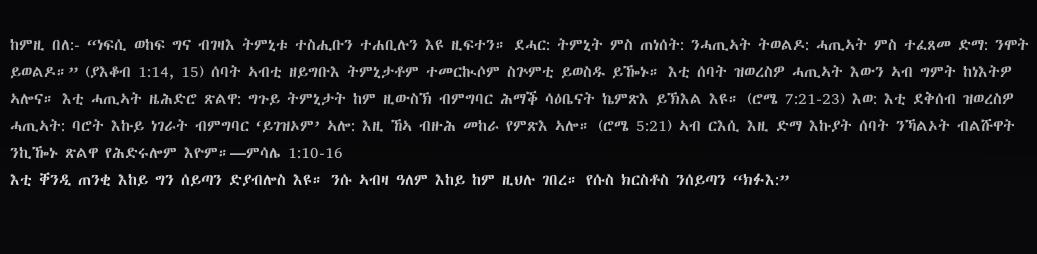ከምዚ በለ:- “ነፍሲ ወከፍ ግና ብገዛእ ትምኒቱ ተስሒቡን ተሐቢሉን እዩ ዚፍተን። ደሓር: ትምኒት ምስ ጠነሰት: ንሓጢኣት ትወልዶ: ሓጢኣት ምስ ተፈጸመ ድማ: ንሞት ይወልዶ።” (ያእቆብ 1:14, 15) ሰባት ኣብቲ ዘይግቡእ ትምኒታቶም ተመርኲሶም ስጕምቲ ይወስዱ ይዀኑ። እቲ ሰባት ዝወረስዎ ሓጢኣት እውን ኣብ ግምት ከነእትዎ ኣሎና። እቲ ሓጢኣት ዜሕድሮ ጽልዋ: ግጉይ ትምኒታት ከም ዚውስኽ ብምግባር ሕማቕ ሳዕቤናት ኬምጽእ ይኽእል እዩ። (ሮሜ 7:21-23) እወ: እቲ ደቅሰብ ዝወረስዎ ሓጢኣት: ባሮት እኩይ ነገራት ብምግባር ‘ይገዝኦም’ ኣሎ: እዚ ኸኣ ብዙሕ መከራ የምጽእ ኣሎ። (ሮሜ 5:21) ኣብ ርእሲ እዚ ድማ እኩያት ሰባት ንኻልኦት ብልሹዋት ንኪዀኑ ጽልዋ የሕድሩሎም እዮም።—ምሳሌ 1:10-16
እቲ ቐንዲ ጠንቂ እከይ ግን ሰይጣን ድያብሎስ እዩ። ንሱ ኣብዛ ዓለም እከይ ከም ዚህሉ ገበረ። የሱስ ክርስቶስ ንሰይጣን “ክፉእ:”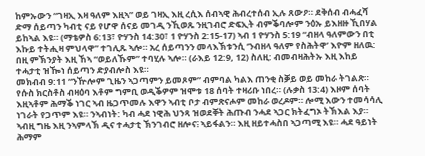ከምኡውን “ገዛኢ እዛ ዓለም እዚኣ” ወይ ገዛኢ እዚ ረሲእ ሰብኣዊ ሕብረተሰብ ኢሉ ጸውዖ። ደቅሰብ ብሓፈሻ ድማ ሰይጣን ካብቲ ናይ የሆዋ ሰናይ መገዲ ንኺወጹ ንዚገብሮ ድፍኢት ብምቕባሎም ንዕኡ ይእዘዙ ኺበሃል ይከኣል እዩ። (ማቴዎስ 6:13፣ ዮሃንስ 14:30፣ 1 ዮሃንስ 2:15-17) ኣብ 1 ዮሃንስ 5:19 “ብዘላ ዓለምውን በቲ እኩይ ተትሒዛ ምህላዋ” ተገሊጹ ኣሎ። አረ ሰይጣንን መላእኽቱንሲ ‘ንብዘላ ዓለም የስሕትዋ’ እዮም ዘለዉ: በዚ ምኽንያት እዚ ኸኣ “ወይለኹም” ተባሂሉ ኣሎ። (ራእይ 12:9, 12) ስለዚ: ብመብዛሕትኡ እዚ እከይ ተሓታቲ ዝዀነ ሰይጣን ድያብሎስ እዩ።
መክብብ 9:11 “ንዅሎም ጊዜን ኣጋጣምን ይመጾም” ብምባል ካልእ ጠንቂ ስቓይ ወይ መከራ ትገልጽ። የሱስ ክርስቶስ ብዛዕባ እቶም ግምቢ ወዲቕዎም ዝሞቱ 18 ሰባት ተዛሪቡ ነበረ። (ሉቃስ 13:4) እዞም ሰባት እዚኣቶም ሕማቕ ነገር ኣብ ዜጋጥመሉ እዋን ኣብቲ ቦታ ብምጽናሖም መከራ ወረዶም። ሎሚ እውን ተመሳሳሊ ነገራት የጋጥም እዩ። ንኣብነት: ካብ ሓደ ነዊሕ ህንጻ ዝወደቐት ሕጡብ ንሓደ ኣጋር ክትፈግኦ ትኽእል እያ። ኣብዚ ግዜ እዚ ንኣምላኽ ዲና ተሓታቲ ኽንገብሮ ዘሎና፧ ኣይፋልን። እዚ ዘይተሓስበ ኣጋጣሚ እዩ። ሓደ ዓይነት ሕማም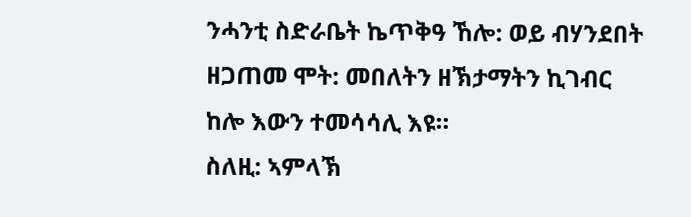ንሓንቲ ስድራቤት ኬጥቅዓ ኸሎ: ወይ ብሃንደበት ዘጋጠመ ሞት: መበለትን ዘኽታማትን ኪገብር ከሎ እውን ተመሳሳሊ እዩ።
ስለዚ: ኣምላኽ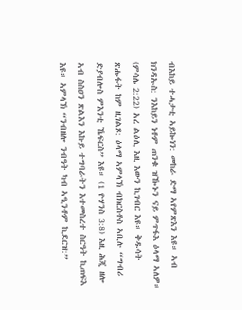ብእከይ ተሓታቲ ኣይኰነን: መከራ ድማ ኣየምጽእን እዩ። ኣብ ክንዳኡስ: ንእከይን ነቶም ጠንቁ ዝዀኑን ናይ ምጥፋእ ዕላማ ኣለዎ። (ምሳሌ 2:22) አረ ልዕሊ እዚ እውን ኪገብር እዩ። ቅዱሳት ጽሑፋት ከም ዚገልጾ: ዕላማ ኣምላኽ ብክርስቶስ ኣቢሉ “ግብሪ ድያብሎስ ምእንቲ ኼፍርስ” እዩ። (1 ዮሃንስ 3:8) እዚ ሕጂ ዘሎ ኣብ ስስዐን ጽልእን እኩይ ተግባራትን እተመስረተ ስርዓት ኪጠፍእ እዩ። ኣምላኽ “ንብዘሎ ንብዓት ካብ ኣዒንቶም ኪደርዝ:”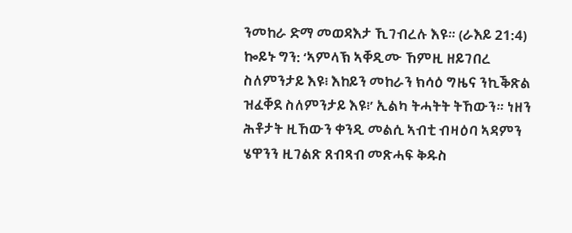ንመከራ ድማ መወዳእታ ኺገብረሉ እዩ። (ራእይ 21:4) ኰይኑ ግን: ‘ኣምላኽ ኣቐዲሙ ኸምዚ ዘይገበረ ስለምንታይ እዩ፧ እከይን መከራን ክሳዕ ግዜና ንኪቕጽል ዝፈቐደ ስለምንታይ እዩ፧’ ኢልካ ትሓትት ትኸውን። ነዘን ሕቶታት ዚኸውን ቀንዲ መልሲ ኣብቲ ብዛዕባ ኣዳምን ሄዋንን ዚገልጽ ጸብጻብ መጽሓፍ ቅዱስ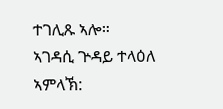ተገሊጹ ኣሎ።
ኣገዳሲ ጕዳይ ተላዕለ
ኣምላኽ: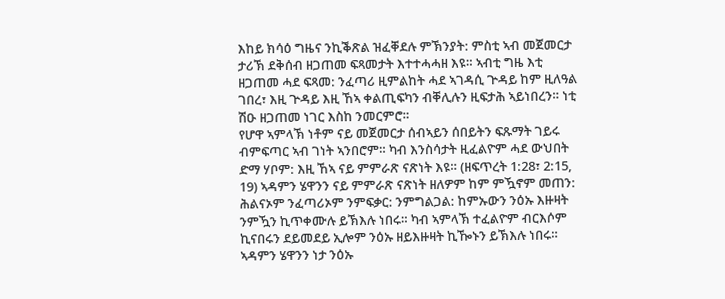እከይ ክሳዕ ግዜና ንኪቕጽል ዝፈቐደሉ ምኽንያት: ምስቲ ኣብ መጀመርታ ታሪኽ ደቅሰብ ዘጋጠመ ፍጻመታት እተተሓሓዘ እዩ። ኣብቲ ግዜ እቲ ዘጋጠመ ሓደ ፍጻመ: ንፈጣሪ ዚምልከት ሓደ ኣገዳሲ ጕዳይ ከም ዚለዓል ገበረ፣ እዚ ጕዳይ እዚ ኸኣ ቀልጢፍካን ብቐሊሉን ዚፍታሕ ኣይነበረን። ነቲ ሽዑ ዘጋጠመ ነገር እስከ ንመርምሮ።
የሆዋ ኣምላኽ ነቶም ናይ መጀመርታ ሰብኣይን ሰበይትን ፍጹማት ገይሩ ብምፍጣር ኣብ ገነት ኣንበሮም። ካብ እንስሳታት ዚፈልዮም ሓደ ውህበት ድማ ሃቦም: እዚ ኸኣ ናይ ምምራጽ ናጽነት እዩ። (ዘፍጥረት 1:28፣ 2:15, 19) ኣዳምን ሄዋንን ናይ ምምራጽ ናጽነት ዘለዎም ከም ምዃኖም መጠን: ሕልናኦም ንፈጣሪኦም ንምፍቃር: ንምግልጋል: ከምኡውን ንዕኡ እዙዛት ንምዃን ኪጥቀሙሉ ይኽእሉ ነበሩ። ካብ ኣምላኽ ተፈልዮም ብርእሶም ኪናበሩን ደይመደይ ኢሎም ንዕኡ ዘይእዙዛት ኪዀኑን ይኽእሉ ነበሩ።
ኣዳምን ሄዋንን ነታ ንዕኡ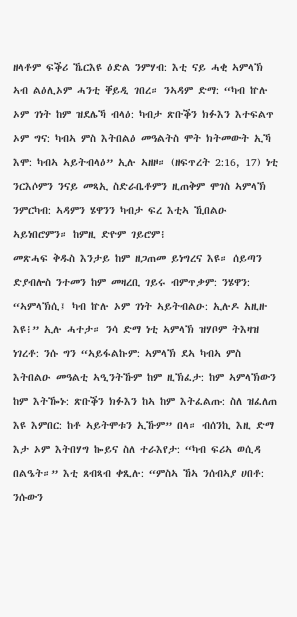ዘላቶም ፍቕሪ ኼርእዩ ዕድል ንምሃብ: እቲ ናይ ሓቂ ኣምላኽ ኣብ ልዕሊኦም ሓንቲ ቐይዲ ገበረ። ንኣዳም ድማ: “ካብ ኵሉ ኦም ገነት ከም ዝደሌኻ ብላዕ: ካብታ ጽቡቕን ክፉእን እተፍልጥ ኦም ግና: ካብኣ ምስ እትበልዕ መዓልትስ ሞት ክትመውት ኢኻ እሞ: ካብኣ ኣይትብላዕ” ኢሉ ኣዘዞ። (ዘፍጥረት 2:16, 17) ነቲ ንርእሶምን ንናይ መጻኢ ስድራቤቶምን ዚጠቅም ሞገስ ኣምላኽ ንምርካብ: ኣዳምን ሄዋንን ካብታ ፍረ እቲኣ ኺበልዑ ኣይነበሮምን። ከምዚ ድዮም ገይሮም፧
መጽሓፍ ቅዱስ እንታይ ከም ዘጋጠመ ይነግረና እዩ። ሰይጣን ድያብሎስ ንተመን ከም መዛረቢ ገይሩ ብምጥቃም: ንሄዋን: “ኣምላኽሲ፤ ካብ ኵሉ ኦም ገነት ኣይትብልዑ: ኢሉዶ አዚዙ እዩ፧” ኢሉ ሓተታ። ንሳ ድማ ነቲ ኣምላኽ ዝሃቦም ትእዛዝ ነገረቶ: ንሱ ግን “ኣይፋልኩም: ኣምላኽ ደኣ ካብኣ ምስ እትበልዑ መዓልቲ ኣዒንትኹም ከም ዚኽፈታ: ከም ኣምላኽውን ከም እትዀኑ: ጽቡቕን ክፉእን ከኣ ከም እትፈልጡ: ስለ ዝፈለጠ እዩ እምበር: ከቶ ኣይትሞቱን ኢኹም” በላ። ብሰንኪ እዚ ድማ እታ ኦም እትበሃግ ኰይና ስለ ተራእየታ: “ካብ ፍሪኣ ወሲዳ በልዔት።” እቲ ጸብጻብ ቀጺሉ: “ምስኣ ኸኣ ንሰብኣያ ሀበቶ: ንሱውን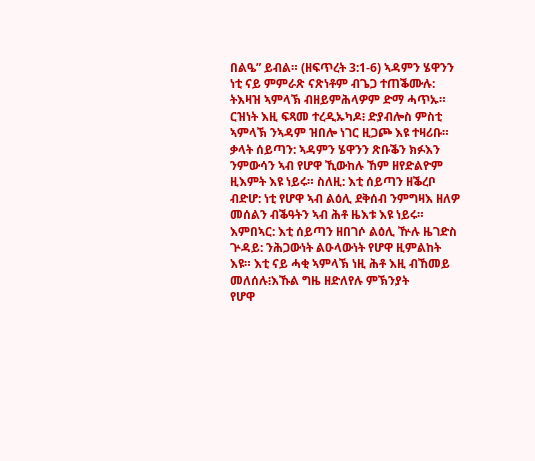በልዔ” ይብል። (ዘፍጥረት 3:1-6) ኣዳምን ሄዋንን ነቲ ናይ ምምራጽ ናጽነቶም ብጌጋ ተጠቕሙሉ: ትእዛዝ ኣምላኽ ብዘይምሕላዎም ድማ ሓጥኡ።
ርዝነት እዚ ፍጻመ ተረዲኡካዶ፧ ድያብሎስ ምስቲ
ኣምላኽ ንኣዳም ዝበሎ ነገር ዚጋጮ እዩ ተዛሪቡ። ቃላት ሰይጣን: ኣዳምን ሄዋንን ጽቡቕን ክፉእን ንምውሳን ኣብ የሆዋ ኺውከሉ ኸም ዘየድልዮም ዚእምት እዩ ነይሩ። ስለዚ: እቲ ሰይጣን ዘቕረቦ ብድሆ: ነቲ የሆዋ ኣብ ልዕሊ ደቅሰብ ንምግዛእ ዘለዎ መሰልን ብቕዓትን ኣብ ሕቶ ዜእቱ እዩ ነይሩ። እምበኣር: እቲ ሰይጣን ዘበገሶ ልዕሊ ዅሉ ዜገድስ ጕዳይ: ንሕጋውነት ልዑላውነት የሆዋ ዚምልከት እዩ። እቲ ናይ ሓቂ ኣምላኽ ነዚ ሕቶ እዚ ብኸመይ መለሰሉ፧እኹል ግዜ ዘድለየሉ ምኽንያት
የሆዋ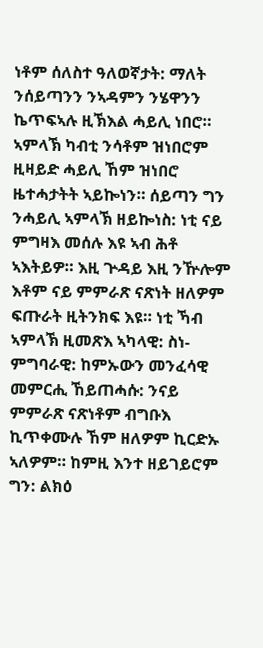ነቶም ሰለስተ ዓለወኛታት: ማለት ንሰይጣንን ንኣዳምን ንሄዋንን ኬጥፍኣሉ ዚኽእል ሓይሊ ነበሮ። ኣምላኽ ካብቲ ንሳቶም ዝነበሮም ዚዛይድ ሓይሊ ኸም ዝነበሮ ዜተሓታትት ኣይኰነን። ሰይጣን ግን ንሓይሊ ኣምላኽ ዘይኰነስ: ነቲ ናይ ምግዛእ መሰሉ እዩ ኣብ ሕቶ ኣእትይዎ። እዚ ጕዳይ እዚ ንዅሎም እቶም ናይ ምምራጽ ናጽነት ዘለዎም ፍጡራት ዚትንክፍ እዩ። ነቲ ኻብ ኣምላኽ ዚመጽእ ኣካላዊ: ስነ-ምግባራዊ: ከምኡውን መንፈሳዊ መምርሒ ኸይጠሓሱ: ንናይ ምምራጽ ናጽነቶም ብግቡእ ኪጥቀሙሉ ኸም ዘለዎም ኪርድኡ ኣለዎም። ከምዚ እንተ ዘይገይሮም ግን: ልክዕ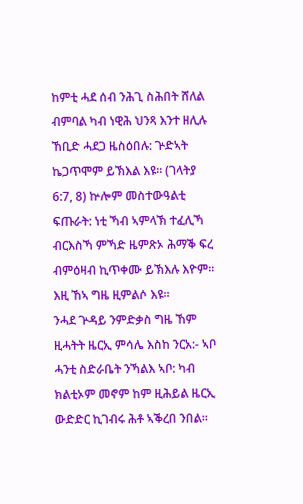ከምቲ ሓደ ሰብ ንሕጊ ስሕበት ሸለል ብምባል ካብ ነዊሕ ህንጻ እንተ ዘሊሉ ኸቢድ ሓደጋ ዜስዕበሉ: ጕድኣት ኬጋጥሞም ይኽእል እዩ። (ገላትያ 6:7, 8) ኵሎም መስተውዓልቲ ፍጡራት: ነቲ ኻብ ኣምላኽ ተፈሊኻ ብርእስኻ ምኻድ ዜምጽኦ ሕማቕ ፍረ ብምዕዛብ ኪጥቀሙ ይኽእሉ እዮም። እዚ ኸኣ ግዜ ዚምልሶ እዩ።
ንሓደ ጕዳይ ንምድቃስ ግዜ ኸም ዚሓትት ዜርኢ ምሳሌ እስከ ንርአ:- ኣቦ ሓንቲ ስድራቤት ንኻልእ ኣቦ: ካብ ክልቲኦም መኖም ከም ዚሕይል ዜርኢ ውድድር ኪገብሩ ሕቶ ኣቕረበ ንበል።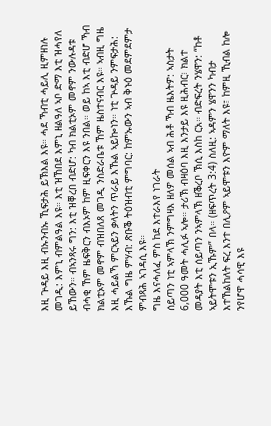እዚ ጕዳይ እዚ ብኡንብኡ ኺፍታሕ ይኽእል እዩ። ሓደ ኻብቲ ሓይሊ ዚምዘነሉ መገዲ: እምኒ ብምልዓል እዩ። እቲ ዝኸበደ እምኒ ዘልዓለ ኣቦ ድማ እቲ ዝሓየለ ይኸውን። ብኣንጻሩ ግን: እቲ ዝቐረበ ብድሆ: ካብ ክልቲኦም መኖም ንውሉዳቱ ብሓቂ ኸም ዜፍቅርን ብእኦም ከም ዚፍቀርን እዩ ንበል። ወይ ከኣ እቲ ብድሆ ኻብ ክልቲኦም መኖም ብዝበለጸ መገዲ ንስድራቤቱ ኸም ዜስተናብር እዩ። ኣብዚ ግዜ እዚ ሓይልኻ ምርኣይን ቃላትን ጥራይ እኹል ኣይኰነን። ነቲ ጕዳይ ንምፍታሕ: እኹል ግዜ ምሃብ: ጽቡቕ ትዕዝብቲ ምግባር: ከምኡውን ኣብ ቅኑዕ መደምደምታ ምብጻሕ ኣገዳሲ እዩ።
ግዜ እናሓለፈ ምስ ከደ እተራእየ ነገራት
ሰይጣን ነቲ ኣምላኽ ንምግዛእ ዘለዎ መሰል ኣብ ሕቶ ኻብ ዜእትዎ: ኣስታት 6,000 ዓመት ሓሊፉ ኣሎ። ታሪኽ ብዛዕባ እዚ እንታይ እዩ ዚሕብር፧ ክልተ መዳያት እቲ ሰይጣን ንኣምላኽ ዘቕረቦ ኽሲ እስከ ርአ። ብድፍረት ንሄዋን: “ከቶ ኣይትሞቱን ኢኹም” በላ። (ዘፍጥረት 3:4) ስለዚ: ኣዳምን ሄዋንን ካብታ እተኸልከለት ፍረ እንተ በሊዖም ኣይሞቱን እዮም ማለት እዩ፣ ከምዚ ኺብል ከሎ ንየሆዋ ሓሳዊ እዩ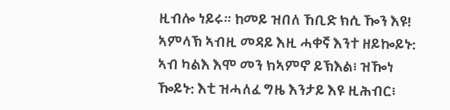ዚብሎ ነይሩ። ከመይ ዝበለ ኸቢድ ክሲ ዀን እዩ! ኣምላኽ ኣብዚ መዳይ እዚ ሓቀኛ እንተ ዘይኰይኑ: ኣብ ካልእ እሞ መን ክኣምኖ ይኽእል፧ ዝዀነ ዀይኑ: እቲ ዝሓለፈ ግዜ እንታይ እዩ ዚሕብር፧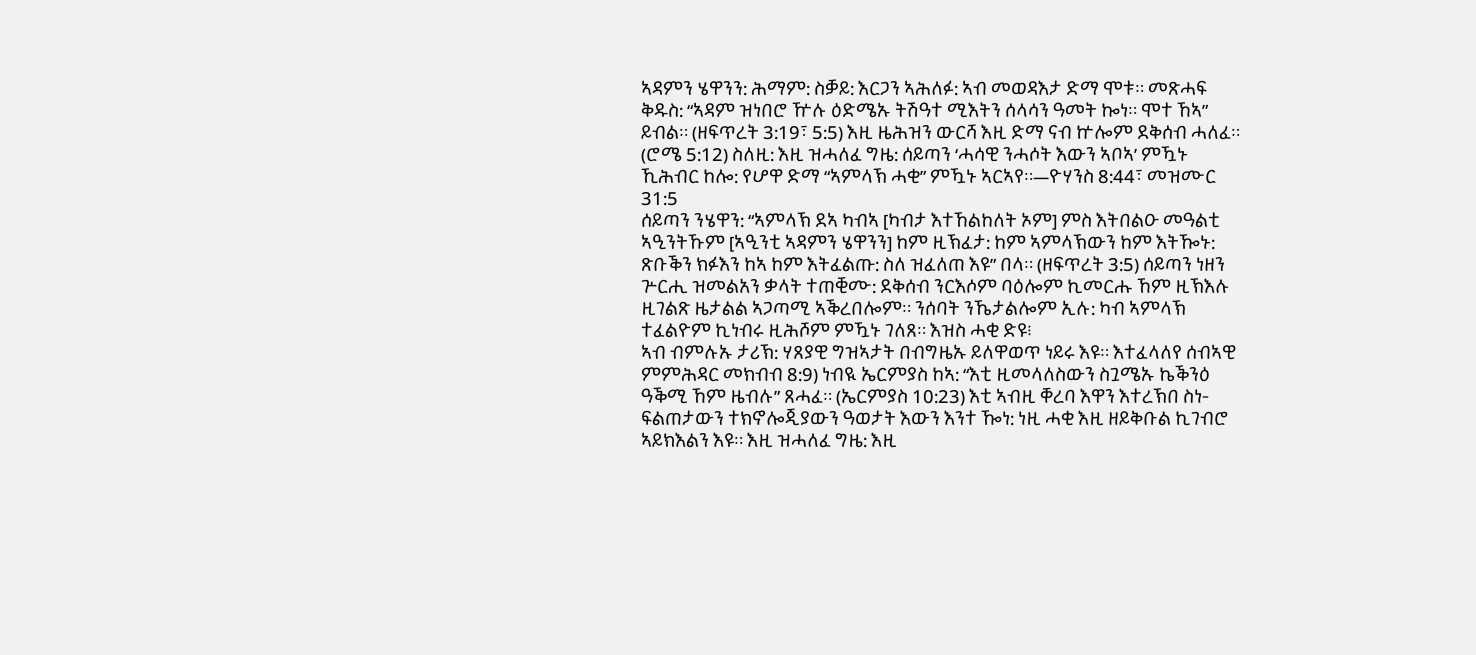ኣዳምን ሄዋንን: ሕማም: ስቓይ: እርጋን ኣሕለፉ: ኣብ መወዳእታ ድማ ሞቱ። መጽሓፍ ቅዱስ: “ኣዳም ዝነበሮ ዅሉ ዕድሜኡ ትሽዓተ ሚእትን ሰላሳን ዓመት ኰነ። ሞተ ኸኣ” ይብል። (ዘፍጥረት 3:19፣ 5:5) እዚ ዜሕዝን ውርሻ እዚ ድማ ናብ ኵሎም ደቅሰብ ሓለፈ። (ሮሜ 5:12) ስለዚ: እዚ ዝሓለፈ ግዜ: ሰይጣን ‘ሓሳዊ ንሓሶት እውን ኣቦኣ’ ምዃኑ ኺሕብር ከሎ: የሆዋ ድማ “ኣምላኽ ሓቂ” ምዃኑ ኣርኣየ።—ዮሃንስ 8:44፣ መዝሙር 31:5
ሰይጣን ንሄዋን: “ኣምላኽ ደኣ ካብኣ [ካብታ እተኸልከለት ኦም] ምስ እትበልዑ መዓልቲ ኣዒንትኹም [ኣዒንቲ ኣዳምን ሄዋንን] ከም ዚኽፈታ: ከም ኣምላኽውን ከም እትዀኑ: ጽቡቕን ክፉእን ከኣ ከም እትፈልጡ: ስለ ዝፈለጠ እዩ” በላ። (ዘፍጥረት 3:5) ሰይጣን ነዘን ጕርሒ ዝመልአን ቃላት ተጠቒሙ: ደቅሰብ ንርእሶም ባዕሎም ኪመርሑ ኸም ዚኽእሉ ዚገልጽ ዜታልል ኣጋጣሚ ኣቕረበሎም። ንሰባት ንኼታልሎም ኢሉ: ካብ ኣምላኽ ተፈልዮም ኪነብሩ ዚሕሾም ምዃኑ ገለጸ። እዝስ ሓቂ ድዩ፧
ኣብ ብምሉኡ ታሪኽ: ሃጸያዊ ግዝኣታት በብግዜኡ ይለዋወጥ ነይሩ እዩ። እተፈላለየ ሰብኣዊ ምምሕዳር መክብብ 8:9) ነብዪ ኤርምያስ ከኣ: “እቲ ዚመላለስውን ስጓሜኡ ኬቕንዕ ዓቕሚ ኸም ዜብሉ” ጸሓፈ። (ኤርምያስ 10:23) እቲ ኣብዚ ቐረባ እዋን እተረኽበ ስነ-ፍልጠታውን ተክኖሎጂያውን ዓወታት እውን እንተ ዀነ: ነዚ ሓቂ እዚ ዘይቅቡል ኪገብሮ ኣይክእልን እዩ። እዚ ዝሓለፈ ግዜ: እዚ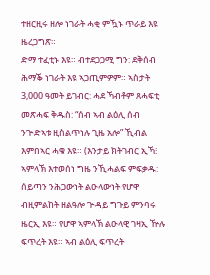ተዘርዚሩ ዘሎ ነገራት ሓቂ ምዃኑ ጥራይ እዩ ዜረጋግጽ።
ድማ ተፈቲኑ እዩ። ብተደጋጋሚ ግን: ደቅሰብ ሕማቕ ነገራት እዩ ኣጋጢምዎም። ኣስታት 3,000 ዓመት ይገብር: ሓደ ኻብቶም ጸሓፍቲ መጽሓፍ ቅዱስ: “ሰብ ኣብ ልዕሊ ሰብ ንጕድኣቱ ዚስልጥነሉ ጊዜ አሎ” ኺብል እምበኣር ሓቁ እዩ። (እንታይ ክትገብር ኢኻ፧
ኣምላኽ እተወሰነ ግዜ ንኺሓልፍ ምፍቃዱ: ሰይጣን ንሕጋውነት ልዑላውነት የሆዋ ብዚምልከት ዘልዓሎ ጕዳይ ግጉይ ምንባሩ ዜርኢ እዩ። የሆዋ ኣምላኽ ልዑላዊ ገዛኢ ዅሉ ፍጥረት እዩ። ኣብ ልዕሊ ፍጥረት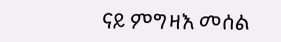ናይ ምግዛእ መሰል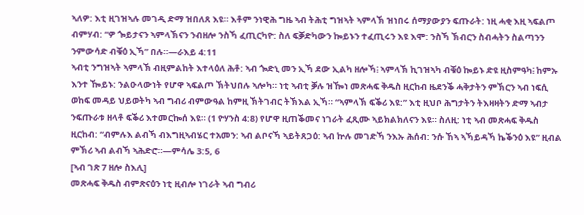ኣለዎ: እቲ ዚገዝኣሉ መገዲ ድማ ዝበለጸ እዩ። እቶም ንነዊሕ ግዜ ኣብ ትሕቲ ግዝኣት ኣምላኽ ዝነበሩ ሰማያውያን ፍጡራት: ነዚ ሓቂ እዚ ኣፍልጦ ብምሃብ: “ዎ ጐይታናን ኣምላኽናን ንብዘሎ ንስኻ ፈጢርካዮ: ስለ ፍቓድካውን ኰይኑን ተፈጢሩን እዩ እሞ: ንስኻ ኽብርን ስብሓትን ስልጣንን ንምውሳድ ብቑዕ ኢኻ” በሉ።—ራእይ 4:11
ኣብቲ ንግዝኣት ኣምላኽ ብዚምልከት እተላዕለ ሕቶ: ኣብ ጐድኒ መን ኢኻ ደው ኢልካ ዘሎኻ፧ ኣምላኽ ኪገዝኣካ ብቑዕ ኰይኑ ድዩ ዚስምዓካ፧ ከምኡ እንተ ዀይኑ: ንልዑላውነት የሆዋ ኣፍልጦ ኽትህበሉ ኣሎካ። ነቲ ኣብቲ ቓሉ ዝዀነ መጽሓፍ ቅዱስ ዚርከብ ዜደንቕ ሓቅታትን ምኽርን ኣብ ነፍሲ ወከፍ መዳይ ህይወትካ ኣብ ግብሪ ብምውዓል ከምዚ ኽትገብር ትኽእል ኢኻ። “ኣምላኽ ፍቕሪ እዩ:” እቲ ዚህቦ ሕግታትን ትእዛዛትን ድማ ኣብታ ንፍጡራቱ ዘላቶ ፍቕሪ እተመርኰሰ እዩ። (1 ዮሃንስ 4:8) የሆዋ ዚጠቕመና ነገራት ፈጺሙ ኣይክልክለናን እዩ። ስለዚ: ነቲ ኣብ መጽሓፍ ቅዱስ ዚርከብ: “ብምሉእ ልብኻ ብእግዚኣብሄር ተአመን: ኣብ ልቦናኻ ኣይትጸጋዕ: ኣብ ኵሉ መገድኻ ንእኡ ሕሰብ: ንሱ ኸኣ ኣኻይዳኻ ኬቕንዕ እዩ” ዚብል ምኽሪ ኣብ ልብኻ ኣሕድሮ።—ምሳሌ 3:5, 6
[ኣብ ገጽ 7 ዘሎ ስእሊ]
መጽሓፍ ቅዱስ ብምጽናዕን ነቲ ዚብሎ ነገራት ኣብ ግብሪ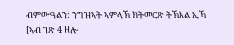ብምውዓልን: ንግዝኣት ኣምላኽ ክትመርጽ ትኽእል ኢኻ
[ኣብ ገጽ 4 ዘሎ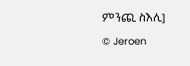ምንጪ ስእሊ]
© Jeroen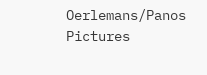Oerlemans/Panos Pictures